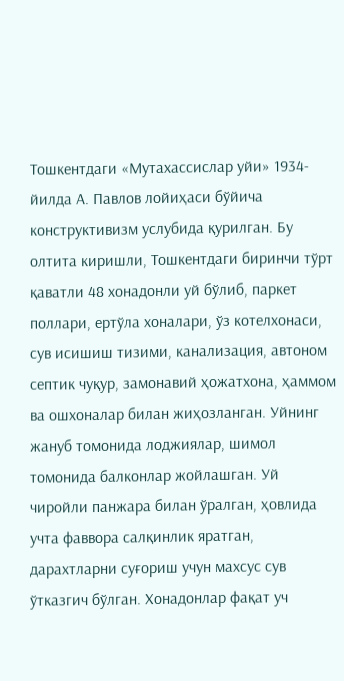Тошкентдаги «Мутахассислар уйи» 1934-йилда А. Павлов лойиҳаси бўйича конструктивизм услубида қурилган. Бу олтита киришли, Тошкентдаги биринчи тўрт қаватли 48 хонадонли уй бўлиб, паркет поллари, ертўла хоналари, ўз котелхонаси, сув исишиш тизими, канализация, автоном септик чуқур, замонавий ҳожатхона, ҳаммом ва ошхоналар билан жиҳозланган. Уйнинг жануб томонида лоджиялар, шимол томонида балконлар жойлашган. Уй чиройли панжара билан ўралган, ҳовлида учта фаввора салқинлик яратган, дарахтларни суғориш учун махсус сув ўтказгич бўлган. Хонадонлар фақат уч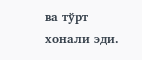ва тўрт хонали эди.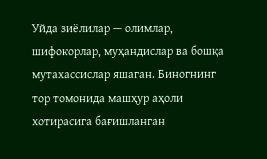Уйда зиёлилар — олимлар, шифокорлар, муҳандислар ва бошқа мутахассислар яшаган. Биногнинг тор томонида машҳур аҳоли хотирасига бағишланган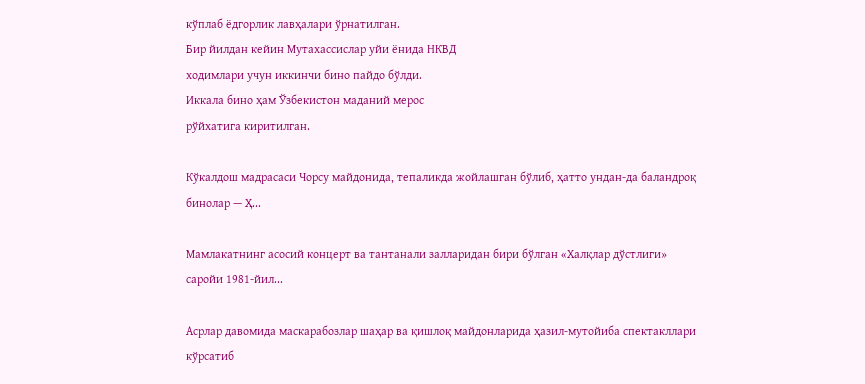кўплаб ёдгорлик лавҳалари ўрнатилган.
Бир йилдан кейин Мутахассислар уйи ёнида НКВД
ходимлари учун иккинчи бино пайдо бўлди.
Иккала бино ҳам Ўзбекистон маданий мерос
рўйхатига киритилган.

Кўкалдош мадрасаси Чорсу майдонида, тепаликда жойлашган бўлиб, ҳатто ундан-да баландроқ бинолар — Ҳ...

Мамлакатнинг асосий концерт ва тантанали залларидан бири бўлган «Халқлар дўстлиги» саройи 1981-йил...

Асрлар давомида маскарабозлар шаҳар ва қишлоқ майдонларида ҳазил-мутойиба спектакллари кўрсатиб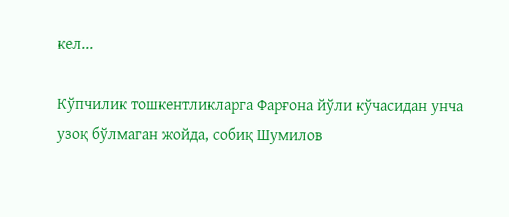кел...

Кўпчилик тошкентликларга Фарғона йўли кўчасидан унча узоқ бўлмаган жойда, собиқ Шумилов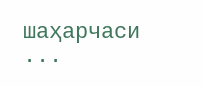шаҳарчаси ...